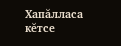Хапăлласа кĕтсе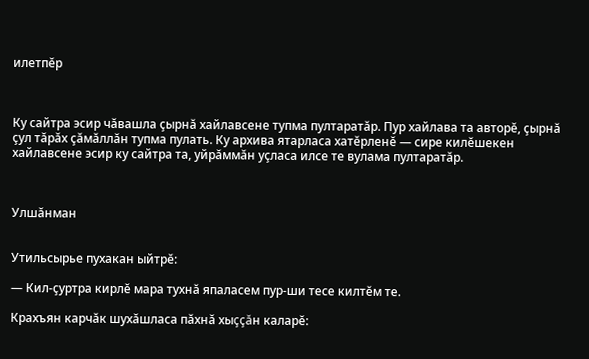илетпĕр



Ку сайтра эсир чăвашла çырнă хайлавсене тупма пултаратăр. Пур хайлава та авторĕ, çырнă çул тăрăх çăмăллăн тупма пулать. Ку архива ятарласа хатĕрленĕ — сире килĕшекен хайлавсене эсир ку сайтра та, уйрăммăн уçласа илсе те вулама пултаратăр.



Улшăнман


Утильсырье пухакан ыйтрĕ:

— Кил-çуртра кирлĕ мара тухнă япаласем пур-ши тесе килтĕм те.

Крахъян карчăк шухăшласа пăхнă хыççăн каларĕ: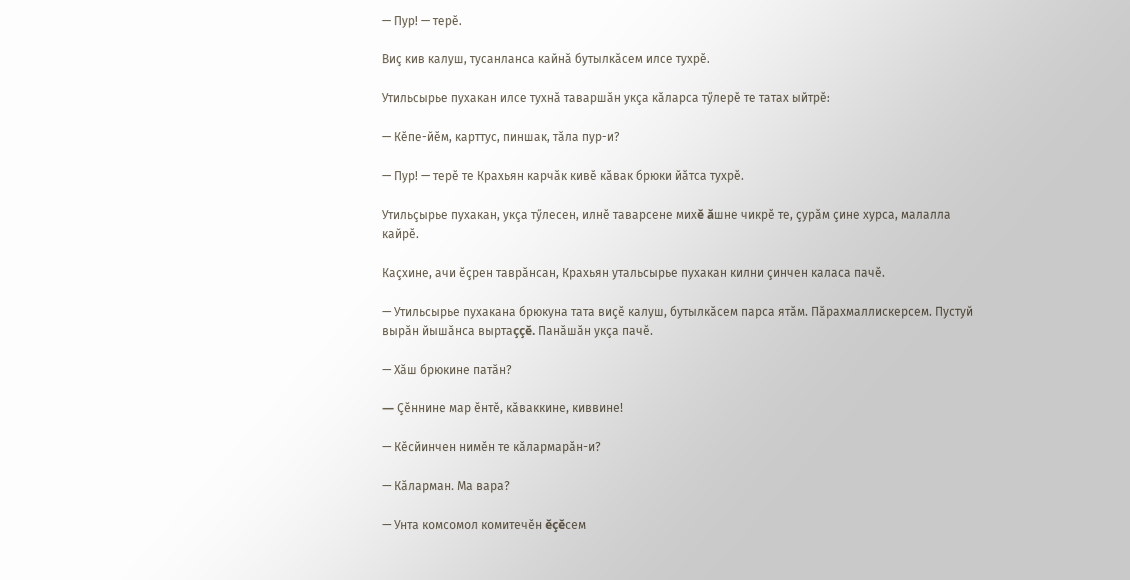— Пур! — терĕ.

Виç кив калуш, тусанланса кайнă бутылкăсем илсе тухрĕ.

Утильсырье пухакан илсе тухнă таваршăн укçа кăларса тӳлерĕ те татах ыйтрĕ:

— Кĕпе-йĕм, карттус, пиншак, тăла пур-и?

— Пур! — терĕ те Крахьян карчăк кивĕ кăвак брюки йăтса тухрĕ.

Утильçырье пухакан, укçа тӳлесен, илнĕ таварсене михĕ ăшне чикрĕ те, çурăм çине хурса, малалла кайрĕ.

Каçхине, ачи ĕçрен таврăнсан, Крахьян утальсырье пухакан килни çинчен каласа пачĕ.

— Утильсырье пухакана брюкуна тата виçĕ калуш, бутылкăсем парса ятăм. Пăрахмаллискерсем. Пустуй вырăн йышăнса выртаççĕ. Панăшăн укçа пачĕ.

— Хăш брюкине патăн?

— Çĕннине мар ĕнтĕ, кăваккине, киввине!

— Кĕсйинчен нимĕн те кăлармарăн-и?

— Кăларман. Ма вара?

— Унта комсомол комитечĕн ĕçĕсем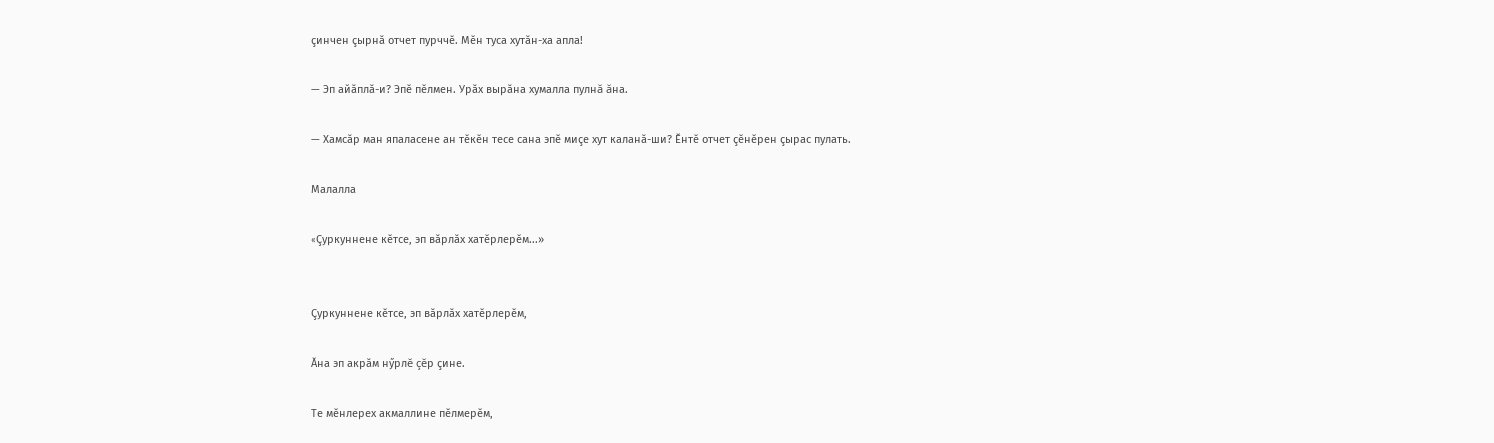çинчен çырнă отчет пурччĕ. Мĕн туса хутăн-ха апла!

— Эп айăплă-и? Эпĕ пĕлмен. Урăх вырăна хумалла пулнă ăна.

— Хамсăр ман япаласене ан тĕкĕн тесе сана эпĕ миçе хут каланă-ши? Ĕнтĕ отчет çĕнĕрен çырас пулать.

Малалла

«Çуркуннене кĕтсе, эп вăрлăх хатĕрлерĕм...»


Çуркуннене кĕтсе, эп вăрлăх хатĕрлерĕм,

Ăна эп акрăм нӳрлĕ çĕр çине.

Те мĕнлерех акмаллине пĕлмерĕм,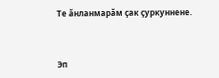Те ăнланмарăм çак çуркуннене.



Эп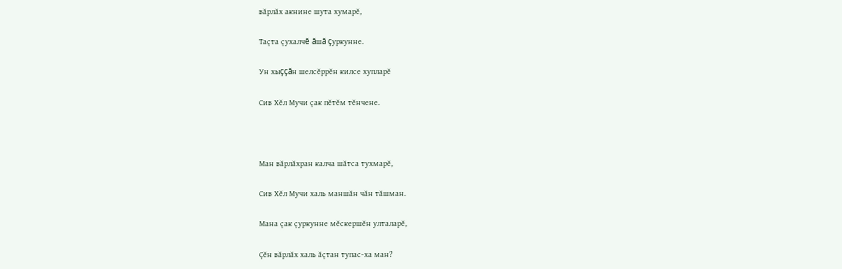вăрлăх акнине шута хумарĕ,

Таçта çухалчĕ ăшă çуркунне.

Ун хыççăн шелсĕррĕн килсе хупларĕ

Сив Хĕл Мучи çак пĕтĕм тĕнчене.



Ман вăрлăхран калча шăтса тухмарĕ,

Сив Хĕл Мучи халь маншăн чăн тăшман.

Мана çак çуркунне мĕскершĕн улталарĕ,

Çĕн вăрлăх халь ăçтан тупас-ха ман?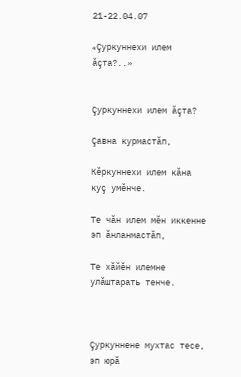21-22.04.07

«Çуркуннехи илем ăçта?..»


Çуркуннехи илем ăçта?

Çавна курмастăп,

Кĕркуннехи илем кăна куç умĕнче.

Те чăн илем мĕн иккенне эп ăнланмастăп,

Те хăйĕн илемне улăштарать тенче.



Çуркуннене мухтас тесе, эп юрă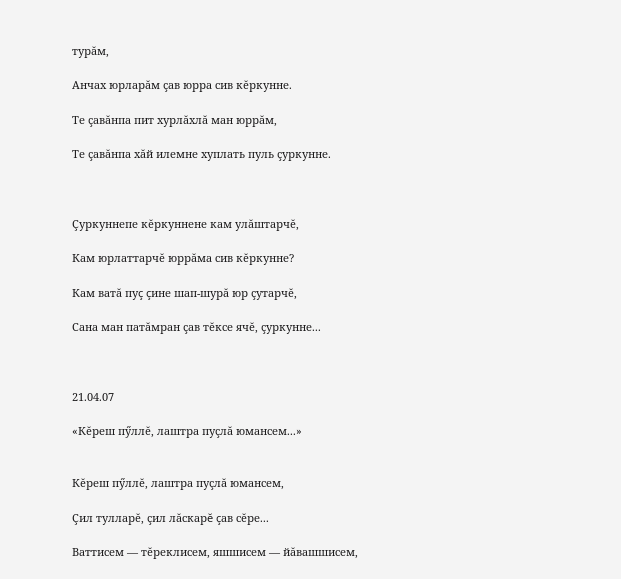турăм,

Анчах юрларăм çав юрра сив кĕркунне.

Те çавăнпа пит хурлăхлă ман юррăм,

Те çавăнпа хăй илемне хуплать пуль çуркунне.



Çуркуннепе кĕркуннене кам улăштарчĕ,

Кам юрлаттарчĕ юррăма сив кĕркунне?

Кам ватă пуç çине шап-шурă юр çутарчĕ,

Сана ман патăмран çав тĕксе ячĕ, çуркунне...



21.04.07

«Кĕреш пӳллĕ, лаштра пуçлă юмансем...»


Кĕреш пӳллĕ, лаштра пуçлă юмансем,

Çил тулларĕ, çил лăскарĕ çав сĕре...

Ваттисем — тĕреклисем, яшшисем — йăвашшисем,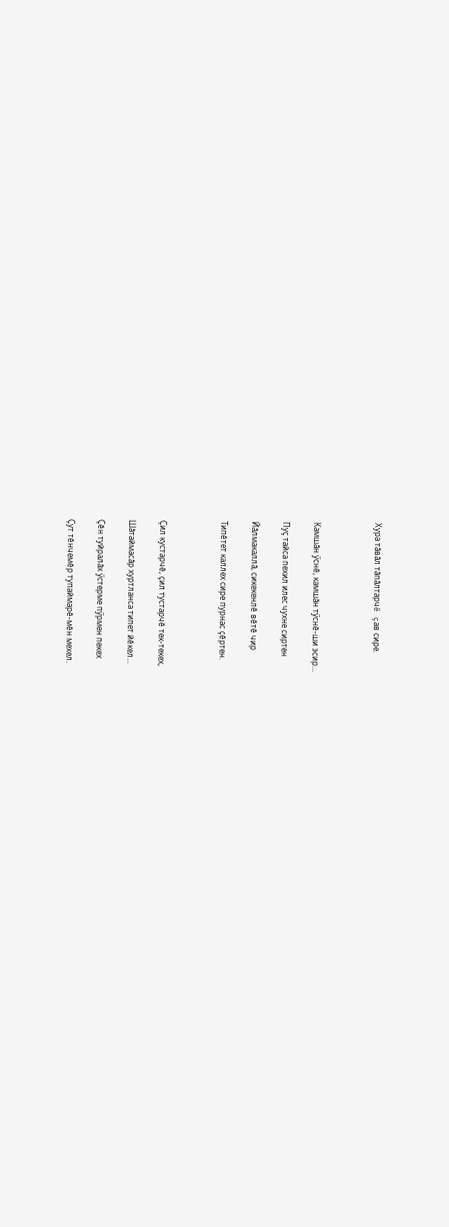Хура тăвăл тăпăлтарчĕ çав сире.



Камшăн ӳснĕ, камшăн тӳснĕ-ши эсир...

Пуç тайса пехил илес чухне сиртен

Йăлмакаллă, сикекенлĕ вĕтĕ чир

Типĕтет каллех сире пурнас çĕртен.



Çил кустарчĕ, çил тустарчĕ тек-текех,

Шăтаймасăр хуртланса типет йĕкел...

Çĕн туйралăх ӳстерме пӳрмен пекех

Çут тĕнчемĕр тупаймарĕ-мĕн мехел.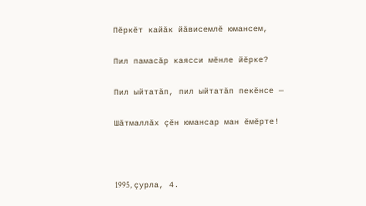Пĕркĕт кайăк йăвисемлĕ юмансем,

Пил памасăр каясси мĕнле йĕрке?

Пил ыйтатăп, пил ыйтатăп пекĕнсе —

Шăтмаллăх çĕн юмансар ман ĕмĕрте!



1995, çурла, 4.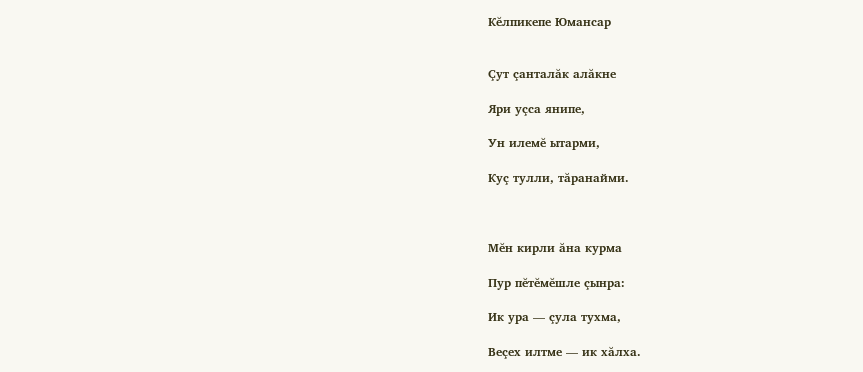Кĕлпикепе Юмансар


Çут çанталăк алăкне

Яри уçса янипе,

Ун илемĕ ытарми,

Куç тулли, тăранайми.



Мĕн кирли ăна курма

Пур пĕтĕмĕшле çынра:

Ик ура — çула тухма,

Веçех илтме — ик хăлха.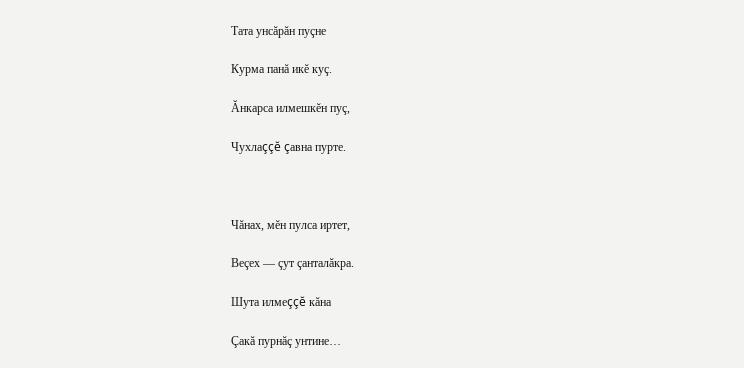Тата унсăрăн пуçне

Курма панă икĕ куç.

Ăнкарса илмешкĕн пуç,

Чухлаççĕ çавна пурте.



Чăнах, мĕн пулса иртет,

Веçех — çут çанталăкра.

Шута илмеççĕ кăна

Çакă пурнăç унтине…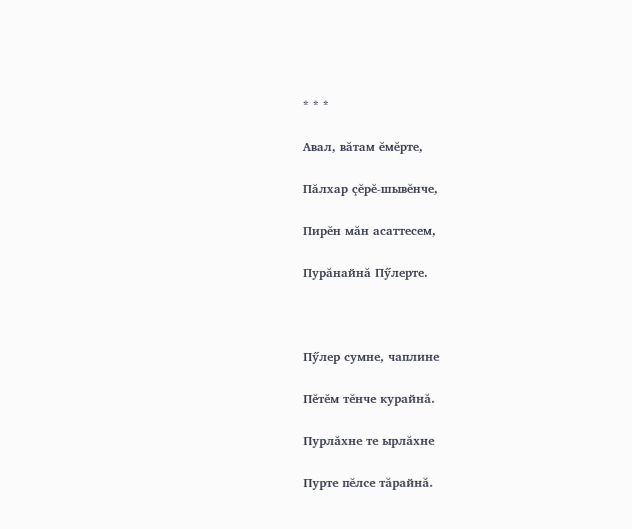* * *

Авал, вăтам ĕмĕрте,

Пăлхар çĕрĕ-шывĕнче,

Пирĕн мăн асаттесем,

Пурăнайнă Пӳлерте.



Пӳлер сумне, чаплине

Пĕтĕм тĕнче курайнă.

Пурлăхне те ырлăхне

Пурте пĕлсе тăрайнă.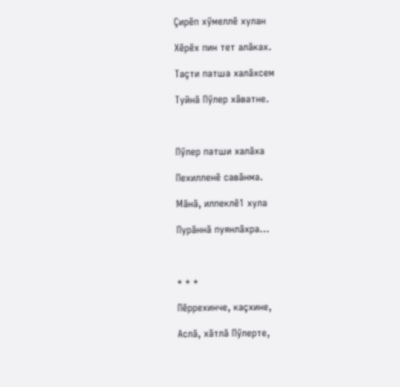Çирĕп хӳмеллĕ хулан

Хĕрĕх пин тет алăках.

Таçти патша халăхсем

Туйнă Пӳлер хăватне.



Пӳлер патши халăха

Пехилленĕ савăнма.

Мăнă, илпеклĕ1 хула

Пурăннă пуянлăхра…



* * *

Пĕррехинче, каçхине,

Аслă, хăтлă Пӳлерте,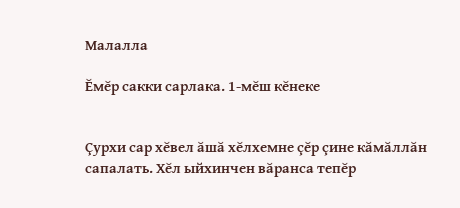Малалла

Ĕмĕр сакки сарлака. 1-мĕш кĕнеке


Çурхи сар хĕвел ăшă хĕлхемне çĕр çине кăмăллăн сапалать. Хĕл ыйхинчен вăранса тепĕр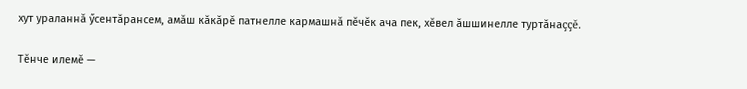хут ураланнă ӳсентăрансем, амăш кăкăрĕ патнелле кармашнă пĕчĕк ача пек, хĕвел ăшшинелле туртăнаççĕ.

Тĕнче илемĕ —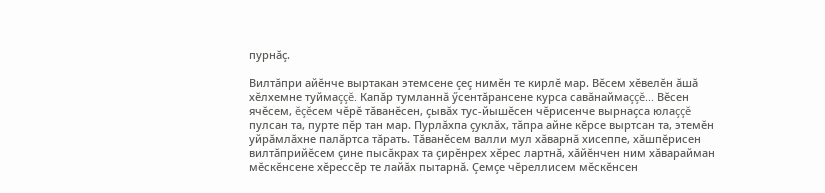пурнăç.

Вилтăпри айĕнче выртакан этемсене çеç нимĕн те кирлĕ мар. Вĕсем хĕвелĕн ăшă хĕлхемне туймаççĕ. Капăр тумланнă ӳсентăрансене курса савăнаймаççĕ... Вĕсен ячĕсем, ĕçĕсем чĕрĕ тăванĕсен, çывăх тус-йышĕсен чĕрисенче вырнаçса юлаççĕ пулсан та, пурте пĕр тан мар. Пурлăхпа çуклăх, тăпра айне кĕрсе выртсан та, этемĕн уйрăмлăхне палăртса тăрать. Тăванĕсем валли мул хăварнă хисеппе, хăшпĕрисен вилтăприйĕсем çине пысăкрах та çирĕнрех хĕрес лартнă, хăйĕнчен ним хăварайман мĕскĕнсене хĕрессĕр те лайăх пытарнă. Çемçе чĕреллисем мĕскĕнсен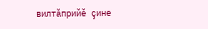вилтăприйĕ çине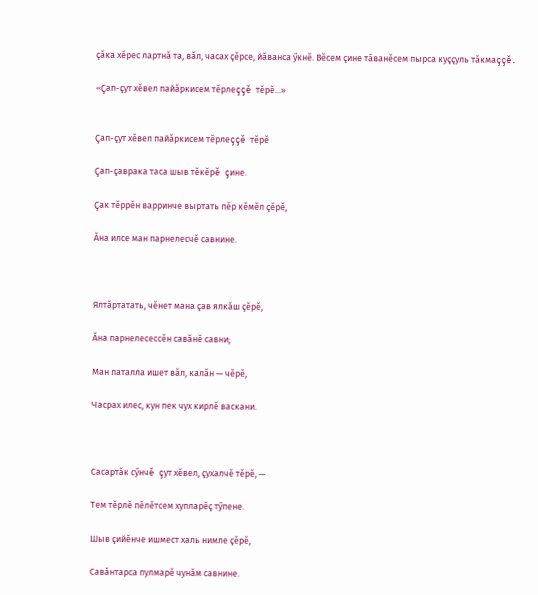çăка хĕрес лартнă та, вăл, часах çĕрсе, йăванса ӳкнĕ. Вĕсем çине тăванĕсем пырса куççуль тăкмаççĕ.

«Çап-çут хĕвел пайăркисем тĕрлеççĕ тĕрĕ...»


Çап-çут хĕвел пайăркисем тĕрлеççĕ тĕрĕ

Çап-çаврака таса шыв тĕкĕрĕ çине.

Çак тĕррĕн варринче выртать пĕр кĕмĕл çĕрĕ,

Ăна илсе ман парнелесчĕ савнине.



Ялтăртатать, чĕнет мана çав ялкăш çĕрĕ,

Ăна парнелесессĕн савăнĕ савни;

Ман паталла ишет вăл, калăн — чĕрĕ,

Часрах илес, кун пек чух кирлĕ васкани.



Сасартăк сӳнчĕ çут хĕвел, çухалчĕ тĕрĕ, —

Тем тĕрлĕ пĕлĕтсем хупларĕç тӳпене.

Шыв çийĕнче ишмест халь нимле çĕрĕ,

Савăнтарса пулмарĕ чунăм савнине.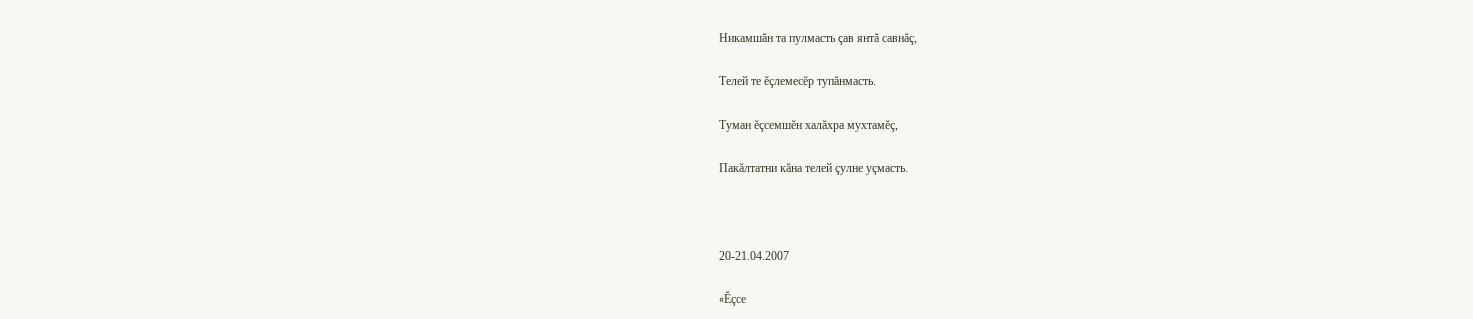Никамшăн та пулмасть çав янтă савнăç,

Телей те ĕçлемесĕр тупăнмасть.

Туман ĕçсемшĕн халăхра мухтамĕç,

Пакăлтатни кăна телей çулне уçмасть.



20-21.04.2007

«Ĕçсе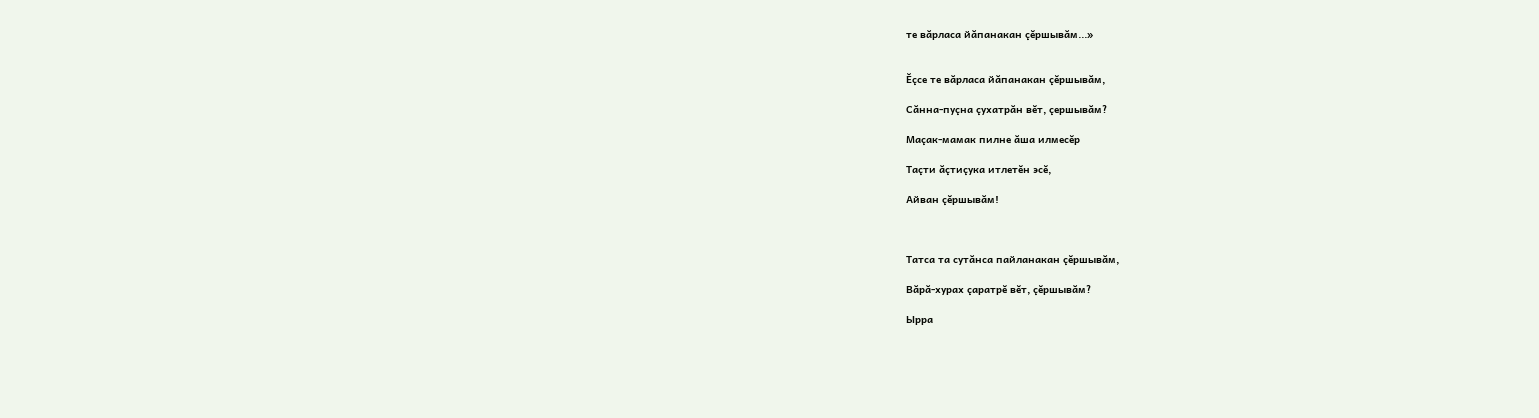те вăрласа йăпанакан çĕршывăм...»


Ĕçсе те вăрласа йăпанакан çĕршывăм,

Сăнна-пуçна çухатрăн вĕт, çершывăм?

Маçак-мамак пилне ăша илмесĕр

Таçти ăçтиçука итлетĕн эсĕ,

Айван çĕршывăм!



Татса та сутăнса пайланакан çĕршывăм,

Вăрă-хурах çаратрĕ вĕт, çĕршывăм?

Ырра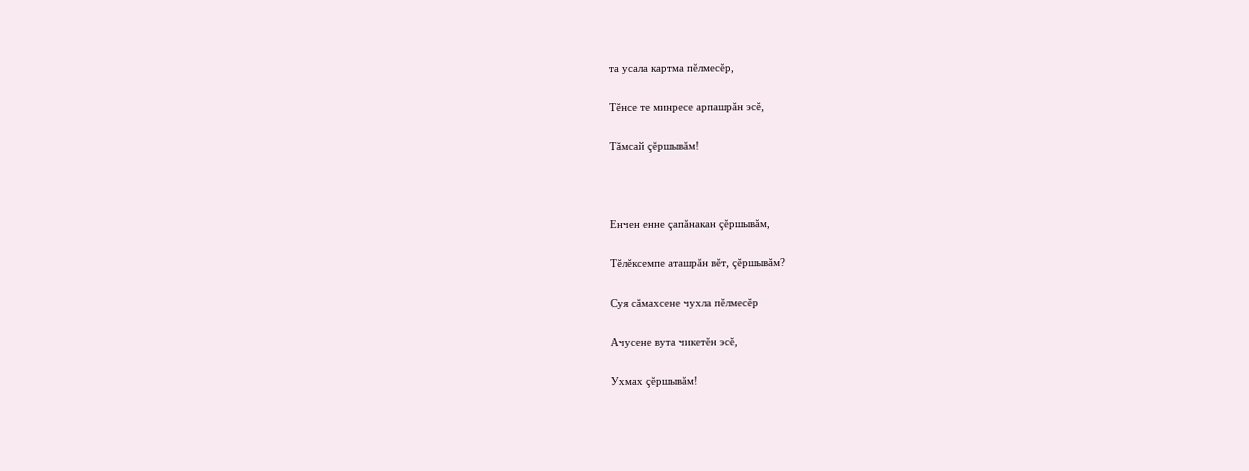та усала картма пĕлмесĕр,

Тĕнсе те минресе арпашрăн эсĕ,

Тăмсай çĕршывăм!



Енчен енне çапăнакан çĕршывăм,

Тĕлĕксемпе аташрăн вĕт, çĕршывăм?

Суя сăмахсене чухла пĕлмесĕр

Ачусене вута чикетĕн эсĕ,

Ухмах çĕршывăм!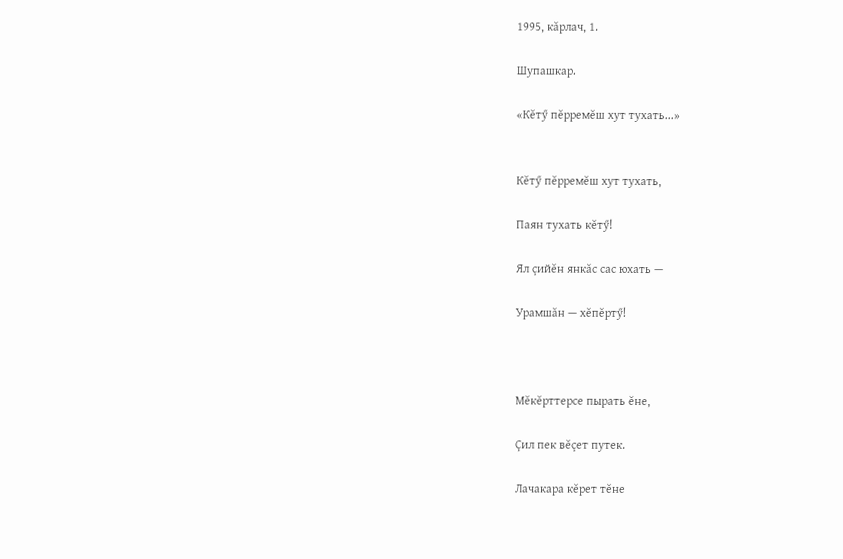1995, кăрлач, 1.

Шупашкар.

«Кĕтӳ пĕрремĕш хут тухать...»


Кĕтӳ пĕрремĕш хут тухать,

Паян тухать кĕтӳ!

Ял çийĕн янкăс сас юхать —

Урамшăн — хĕпĕртӳ!



Мĕкĕрттерсе пырать ĕне,

Çил пек вĕçет путек.

Лачакара кĕрет тĕне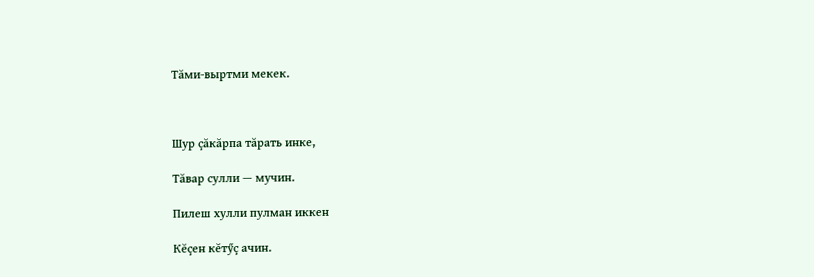Тăми-выртми мекек.



Шур çăкăрпа тăрать инке,

Тăвар сулли — мучин.

Пилеш хулли пулман иккен

Кĕçен кĕтӳç ачин.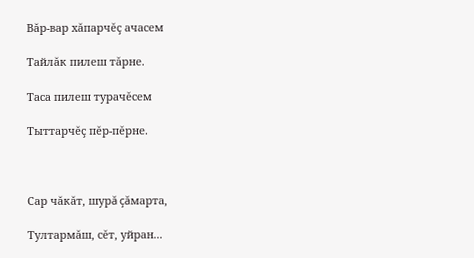Вăр-вар хăпарчĕç ачасем

Тайлăк пилеш тăрне.

Таса пилеш турачĕсем

Тыттарчĕç пĕр-пĕрне.



Сар чăкăт, шурă çăмарта,

Тултармăш, сĕт, уйран...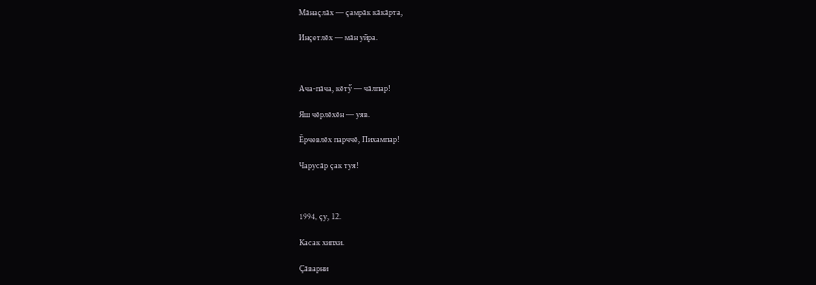Мăнаçлăх — çамрăк кăкăрта,

Инçетлĕх — мăн уйра.



Ача-пăча, кĕтӳ — чăлпар!

Яш чĕрлĕхĕн — уяв.

Ĕрчевлĕх парччĕ, Пихампар!

Чарусăр çак туя!



1994, çу, 12.

Касак хипхи.

Çăварни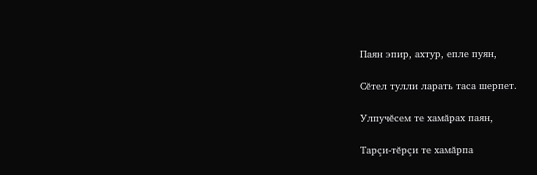Паян эпир, ахтур, епле пуян,

Сĕтел тулли ларать таса шерпет.

Улпучĕсем те хамăрах паян,

Тарçи-тĕрçи те хамăрпа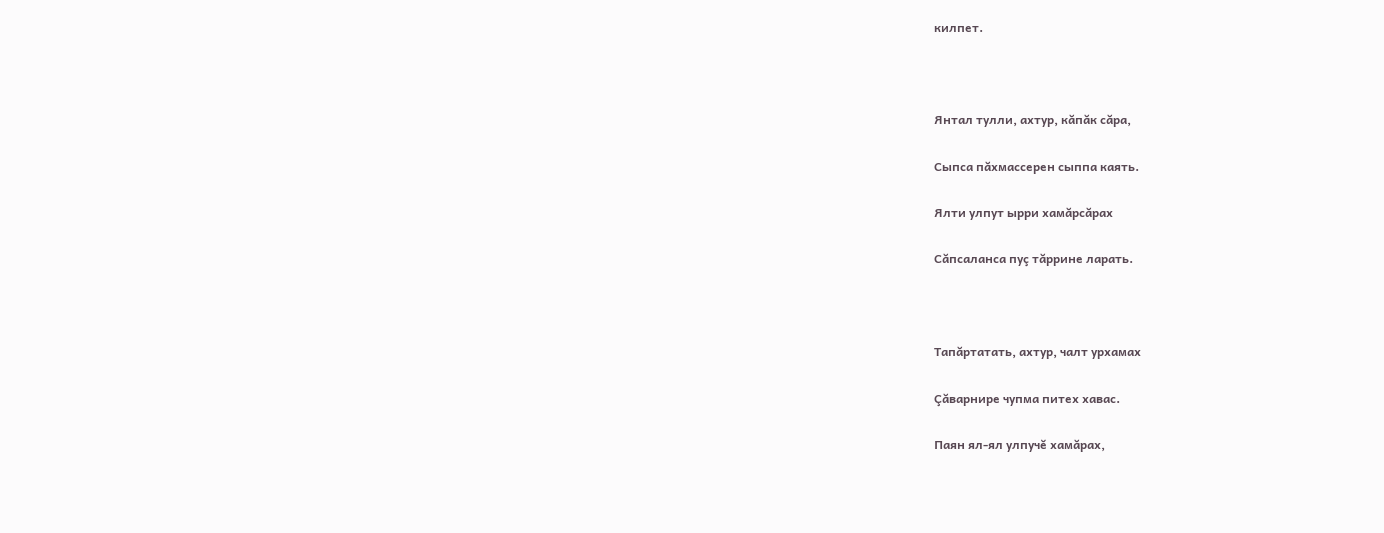килпет.



Янтал тулли, ахтур, кăпăк сăра,

Сыпса пăхмассерен сыппа каять.

Ялти улпут ырри хамăрсăрах

Сăпсаланса пуç тăррине ларать.



Тапăртатать, ахтур, чалт урхамах

Çăварнире чупма питех хавас.

Паян ял-ял улпучĕ хамăрах,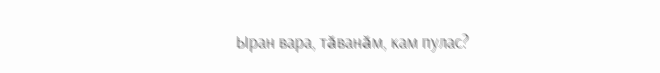Ыран вара, тăванăм, кам пулас?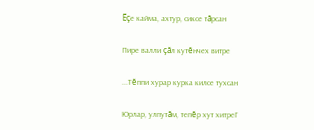Ĕçе кайма, ахтур, сиксе тăрсан

Пире валли çăл кутĕнчех витре

...Тĕппи хурар курка килсе тухсан

Юрлар, улпутăм, тепĕр хут хитреГ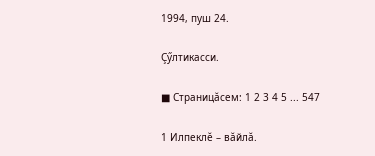1994, пуш 24.

Çӳлтикасси.

■ Страницăсем: 1 2 3 4 5 ... 547

1 Илпеклĕ – вăйлă.